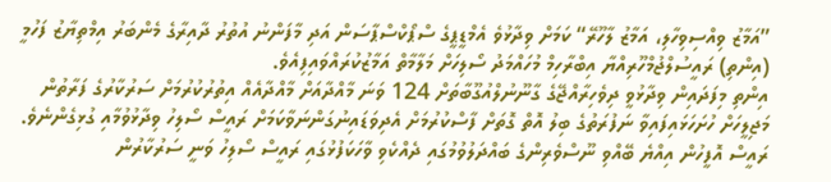”އަމާޒު ވިއްސިވިހާލި، އަމާޒު ލާހޫރޭ“ ކަމަށް ވިދާޅުވެ އެމްޑީޕީގެ ސްޕޯކްސްޕާސަން އަދި މާފަންނު އުތުރު ދާއިރާގެ މެންބަރު އިމްތިޔާޒު ފަހުމީ (އިންތި) ރައީސުލްޖުމްހޫރިއްޔާ އިބްރާހިމް މުހައްމަދު ސޯލިހަށް މަލާމާތް އަމާޒުކުރައްވައިފިއެވެ.
އިންތި މިފަދައިން ވިދާޅުވީ ދިވެހިރާއްޖޭގެ ގާނޫނުލްއުގޫބާތަށް 124 ވަނަ މާއްދާއަށް މާއްދާއެއް އިތުރުކުރުމަށް ސަރުކާރުގެ ފަރާތުން މަޖިލީހަށް ހުށަހަޅައިފައިވާ ނަފުރަތުގެ ބިލު އޮތް ގޮތަށް ފާސްކުރުމަށް އެދިވަޑައިނުގަންނަވާކަމަށް ރައީސް ސޯލިހު ވިދާޅުވުމާއި ގުޅިގެންނެވެ.
ރައީސް އޮފީހުން އިއްޔެ ބޭއްވި ނޫސްވެރިންގެ ބައްދަލުވުމުގައި ދެއްކެވި ވާހަކަފުޅުގައި ރައީސް ސޯލިހު ވަނީ ސަރުކާރުން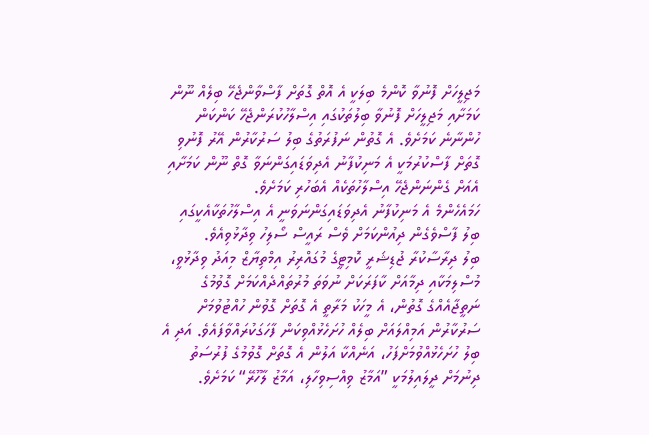މަޖިލީހަށް ފޮނުވާ ކޮންމެ ބިލަކީ އެ އޮތް ގޮތަށް ފާސްވާންޖެހޭ ބިލެއް ނޫން ކަމަށާއި މަޖިލީހަށް ފޮނުވާ ބިލުތަކުގައި އިސްލާހުކުރަންޖެހޭ ކަންކަން ހުންނާނެ ކަމަށެވެ. އެ ގޮތުން ނަފުރަތުގެ ބިލު ސަރުކާރުން އޭރު ފޮނުވި ގޮތަށް ފާސްކުރުމަކީ އެ މަނިކުފާނު އެދިވަޑައިގަންނަވާ ގޮތް ނޫން ކަމަށާއި އެއަށް ގެންނަންޖެހޭ އިސްލާހުތަކެއް އެބަހުރި ކަމަށެވެ.
ހަމައެހެންމެ އެ މަނިކުފާނު އެދިވަޑައިގަންނަވަނީ އެ އިސްލާހުތަކާއެކީގައި ބިލު ފާސްވެގެން ދިއުންކަމަށް ވެސް ރައީސް ސޯލިހު ވިދާޅުވިއެވެ.
ބިލު ދިރާސާކުރާ ޖުޑިޝަރީ ކޮމިޓީގެ މުގައްރިރު އިމްތިޔާޒް މިއަދު ވިދާޅުވީ، މުސްލިމަކާއި ދިމާއަށް ކާފަރަކަށް ނުވަތަ މުރުތައްދެއްކަމަށް ގޮވުމުގެ ނަތީޖާއެއްގެ ގޮތުން، އެ މީހަކު މަރާތީ އެ ގޮތަށް ގޮވުން ހުއްޓުވުމަށް ސަރުކާރުން އަމިއްލައަށް ބިލެއް ހުށަހެޅުއްވިކަން ފާހަގަކުރައްވާފައެވެ. އަދި އެ ބިލު ހުށަހެޅުއްވުމަށްފަހު، އަނެއްކާ އަލުން އެ ގޮތަށް ގޮވުމުގެ ފުރުސަތު ދިނުމަށް ދީލައިލުމަކީ ”އަމާޒު ވިއްސިވިހާލި، އަމާޒު ލާހޫރޭ“ ކަމަށެވެ.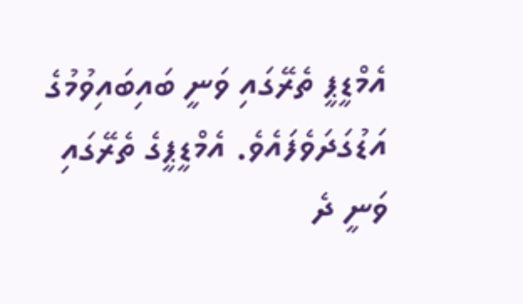އެމްޑީޕީ ތެރޭގައި ވަނީ ބައިބައިވުމުގެ އަޑުގަދަވެފައެވެ. އެމްޑީޕީގެ ތެރޭގައި ވަނީ ދެ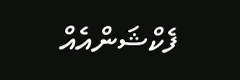ފެކްޝަންއެއް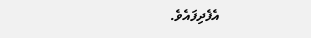އެފެދިފައެވެ.